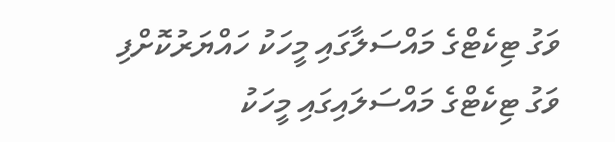ވަގު ޓިކެޓްގެ މައްސަލާގައި މީހަކު ހައްޔަރުކޮށްފި
ވަގު ޓިކެޓްގެ މައްސަލައިގައި މީހަކު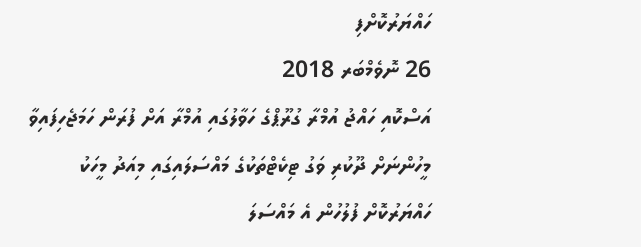ހައްޔަރުކޮށްފި
26 ނޮވެމްބަރ 2018
އަސްކޮއި ހައްޖު އުމްރާ ގުރޫޕްގެ ހަވާލުގައި އުމްރާ އަށް ފުރަން ހަމަޖެހިފައިވާ މީހުންނަށް ދޫކުރި ވަގު ޓިކެޓްތަކުގެ މައްސަލައިގައި މިއަދު މީހަކު ހައްޔަރުކޮށް ފުލުހުން އެ މައްސަލަ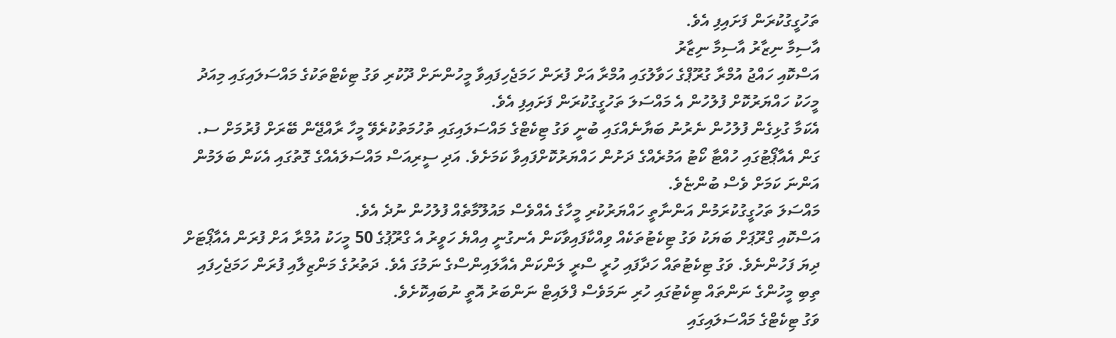ތަހުގީގުކުރަން ފަށައިފި އެވެ.
އާސިމާ ނިޒާރު އާސިމާ ނިޒާރު
އަސްކޮއި ހައްޖު އުމްރާ ގުރޫޕްގެ ހަވާލުގައި އުމްރާ އަށް ފުރަން ހަމަޖެހިފައިވާ މީހުންނަށް ދޫކުރި ވަގު ޓިކެޓްތަކުގެ މައްސަލައިގައި މިއަދު މީހަކު ހައްޔަރުކޮށް ފުލުހުން އެ މައްސަލަ ތަހުގީގުކުރަން ފަށައިފި އެވެ.
އެކަމާ ގުޅިގެން ފުލުހުން ނެރުނު ބަޔާނެއްގައި ބުނީ ވަގު ޓިކެޓްގެ މައްސަލައިގައި ތުހުމަތުކުރެވޭ މީހާ ރާއްޖޭން ބޭރަށް ފުރުމަށް ސ. ގަން އެއާޕޯޓުގައި ހުއްޓާ ކޯޓު އަމުރެއްގެ ދަށުން ހައްޔަރުކޮށްފައިވާ ކަމަށެވެ. އަދި ސީރިއަސް މައްސަލައެއްގެ ގޮތުގައި އެކަން ބަލަމުން އަންނަ ކަމަށް ވެސް ބުންޏެވެ.
މައްސަލަ ތަހުގީގުކުރަމުން އަންނާތީ ހައްޔަރުކުރި މީހާގެ އެއްވެސް މައުލޫމާތެއް ފުލުހުން ނުދެ އެވެ.
އަސްކޮއި ގްރޫޕަށް ބަޔަކު ވަގު ޓިކެޓުތަކެއް ވިއްކާފައިވާކަން އެނގުނީ އިއްޔެ ހަވީރު އެ ގްރޫޕުގެ 50 މީހަކު އުމްރާ އަށް ފުރަން އެއާޕޯޓަށް ދިޔަ ފަހުންނެވެ. ވަގު ޓިކެޓުތައް ހަދާފައި ހުރީ ސްރީ ލަންކަން އެއާލައިންސްގެ ނަމުގަ އެވެ. ދަތުރުގެ މަންޒިލާއި ފުރަން ހަމަޖެހިފައި ތިބި މީހުންގެ ނަންތައް ޓިކެޓުގައި ހުރި ނަމަވެސް ފްލައިޓް ނަންބަރު އޮތީ ނުބައިކޮށެވެ.
ވަގު ޓިކެޓްގެ މައްސަލައިގައި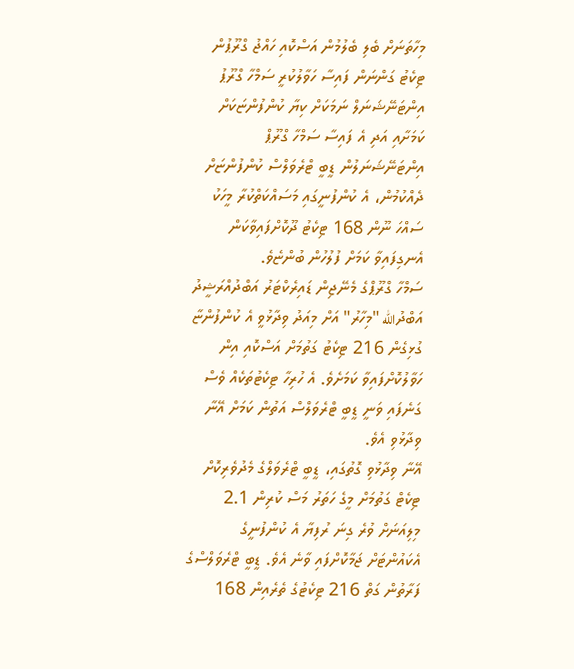މިހާތަނަށް ބެލި ބެލުމުން އަސްކޮއި ހައްޖު ގްރޫޕުން ޓިކެޓު ގަންނަން ފައިސާ ހަވާލުކުރީ ސަމްހާ ގްރޫޕު އިންޓަނޭޝަނަލް ނަމަކަށް ކިޔާ ކުންފުންޏަކަށް ކަމަށާއި އަދި އެ ފައިސާ ސަމްހާ ގްރޫޕް އިންޓަނޭޝަނަލުން ޑީބީ ޓްރެވަލްސް ކުންފުންޏަށް ދެއްކުމުން، އެ ކުންފުނީގައި މަސައްކަތްކުރާ މީހަކު ސައްހަ ނޫން 168 ޓިކެޓު ދޫކޮށްފައިވާކަން އެނގިފައިވާ ކަމަށް ފުލުހުން ބުންޏެވެ.
ސަމްހާ ގްރޫޕްގެ މެނޭޖިން ޑައިރެކްޓަރު އަބްދުއްރަޝީދު އަބްދުالله "މިހާރު" އަށް މިއަދު ވިދާޅުވީ އެ ކުންފުންޏާ ގުޅިގެން 216 ޓިކެޓު ގަތުމަށް އަސްކޮއި އިން ހަވާލުކޮށްފައިވާ ކަމަށެވެ. އެ ހުރިހާ ޓިކެޓުތަކެއް ވެސް ގަނެފައި ވަނީ ޑީބީ ޓްރެވަލްސް އަތުން ކަމަށް އޭނާ ވިދާޅުވި އެވެ.
އޭނާ ވިދާޅުވި ގޮތުގައި، ޑީބީ ޓްރެވަލްގެ މެދުވެރިކޮށް ޓިކެޓް ގަތުމަށް މީގެ ހަތަރު މަސް ކުރިން 2.1 މިލިއަނަށް ވުރެ ގިނަ ރުފިޔާ އެ ކުންފުނީގެ އެކައުންޓަށް ޖަމާކޮށްފައި ވާނެ އެވެ. ޑީބީ ޓްރެވަލްސްގެ ފަރާތުން ގަތް 216 ޓިކެޓުގެ ތެރެއިން 168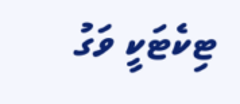ޓިކެޓަކީ ވަގު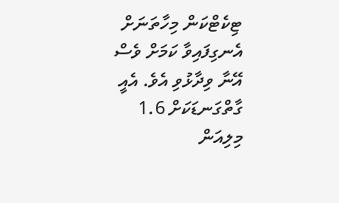ޓިކެޓްކަން މިހާތަނަށް އެނގިފައިވާ ކަމަށް ވެސް އޭނާ ވިދާޅުވި އެވެ. އެއީ ގާތްގަނޑަކަށް 1.6 މިލިއަން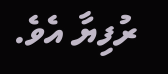ރުފިޔާ އެވެ.